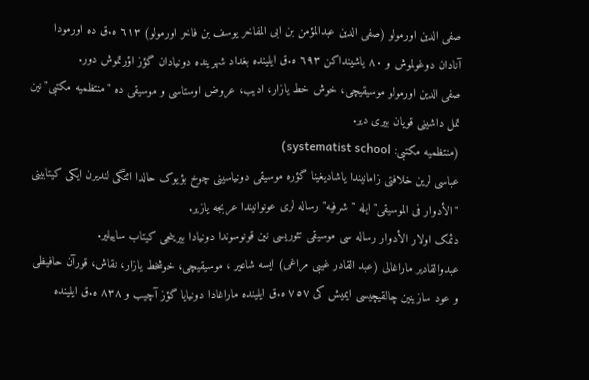صفی الدین اورمولو (صفی الدین عبدالمؤمن بن ابی المفاخر یوسف بن فاخر اورمولو) ٦١٣ ه.ق ده اورمودا آنادان دوغولموش و ٨٠ یاشینداکن ٦٩٣ ه.ق ایلینده بغداد شهرینده دونیادان گؤز اؤرتموش دور.
صفی الدین اورمولو موسیقیچی، خوش خط یازار، ادیب، عروض اوستاسی و موسیقی ده "منتظمیه مکتبی"نین تمل داشینی قویان بیری دیر.
(منتظمیه مکتبی: systematist school)
عباسی لرین خلافتی زامانیندا یاشادیغینا گؤره موسیقی دونیاسینی چوخ بؤیوک حالدا ائتگی لندیرن ایکی کیتابینی "الأدوار فی الموسیقی" ایله "شرفیه" رساله لری عونوانیندا عربجه یازیر.
دئمک اولار الأدوار رساله سی موسیقی تئوریسی نین قونوسوندا دونیادا بیرینجی کیتاب ساییلیر.
عبدوالقادیر ماراغالی (عبد القادر غیبی مراغی) ایسه شاعیر ، موسیقیچی، خوشخط یازار، نقاش، قورآن حافیظی و عود سازینین چالقیچیسی ایمیش کی ٧٥٧ ه.ق ایلینده ماراغادا دونیایا گؤز آچیب و ٨٣٨ ه.ق ایلینده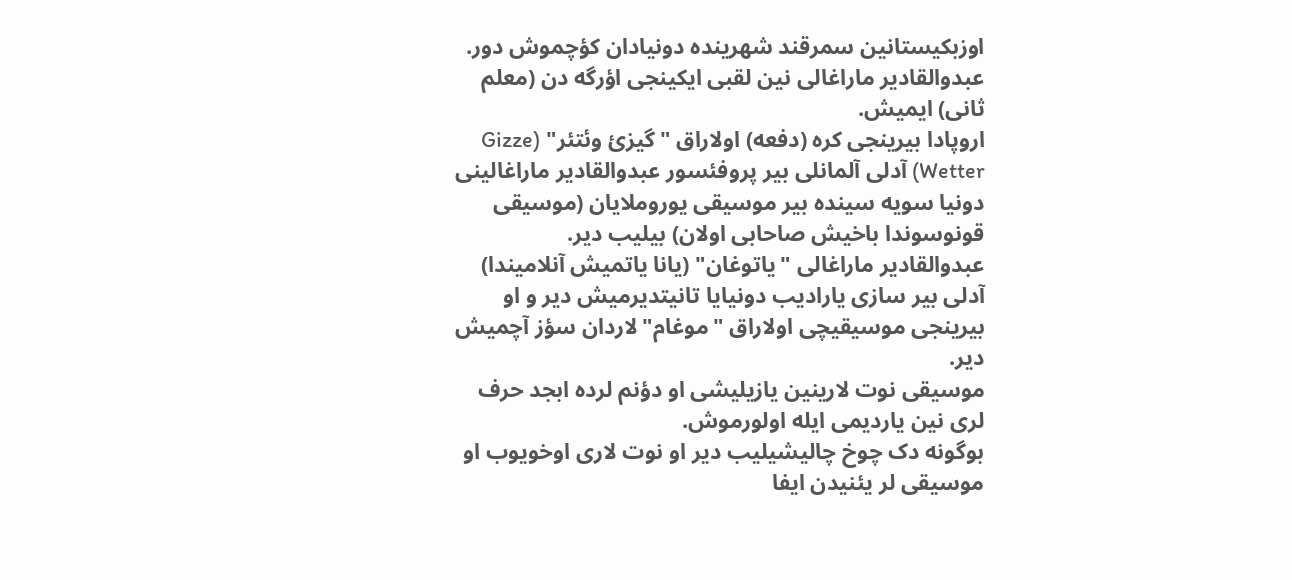اوزبکیستانین سمرقند شهرینده دونیادان کؤچموش دور.
عبدوالقادیر ماراغالی نین لقبی ایکینجی اؤرگه دن (معلم ثانی) ایمیش.
اروپادا بیرینجی کره (دفعه) اولاراق "گیزئ وئتئر" (Gizze Wetter) آدلی آلمانلی بیر پروفئسور عبدوالقادیر ماراغالینی دونیا سويه سینده بیر موسیقی یوروملایان (موسیقی قونوسوندا باخیش صاحابی اولان) بیلیب دیر.
عبدوالقادیر ماراغالی "یاتوغان" (یانا یاتمیش آنلامیندا) آدلی بیر سازی یارادیب دونیایا تانیتدیرمیش دیر و او بیرینجی موسیقیچی اولاراق "موغام"لاردان سؤز آچمیش دیر.
موسیقی نوت لارینین یازیلیشی او دؤنم لرده ابجد حرف لری نین یاردیمی ایله اولورموش.
بوگونه دک چوخ چالیشیلیب دیر او نوت لاری اوخویوب او موسیقی لر یئنیدن ایفا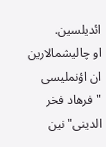ائدیلسین.
او چالیشمالارین ان اؤنملیسی "فرهاد فخر الدینی"نین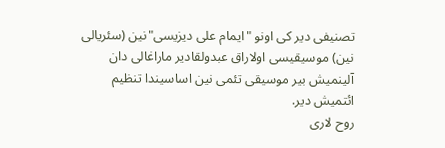تصنیفی دیر کی اونو "ایمام علی دیزیسی"نین (سئریالی نین) موسیقیسی اولاراق عبدولقادیر ماراغالی دان آلینمیش بیر موسیقی تئمی نین اساسیندا تنظیم ائتمیش دیر.
روح لاری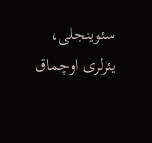سئوینجلی، یئرلری اوچماق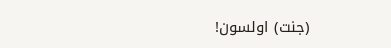(جنت) اولسون!